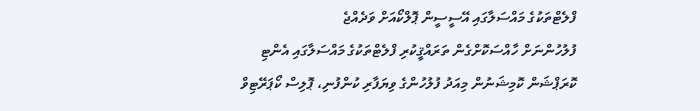ފްލެޓްތަކުގެ މައްސަލާގައި އޭސީސީން ޕޮލްކޯއަށް ވަދެއްޖެ
ފުލުހުންނަށް ހާއްސަކޮށްގެން ތަރައްޤީކުރި ފްލެޓްތަކުގެ މައްސަލާގައި އެންޓި ކޮރަޕްޝަން ކޮމިޝަނުން މިއަދު ފުލުހުންގެ ވިޔަފާރި ކުންފުނި، ޕޮލިސް ކޯޕަރޭޓިވް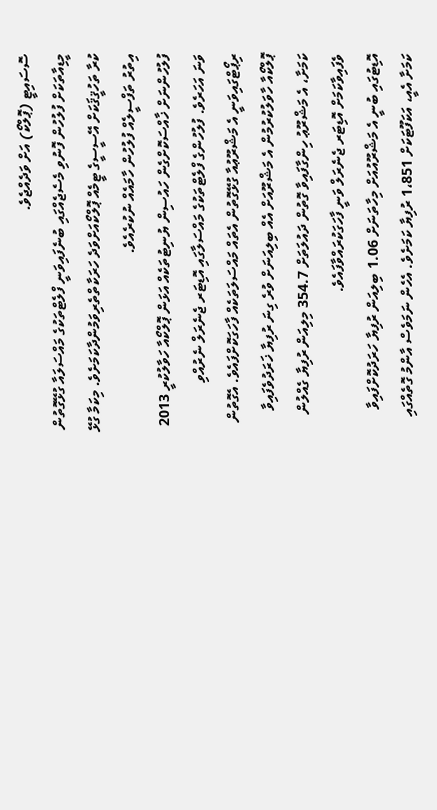ސޮސައިޓީ (ޕޮލްކޯ) އަށް ވަދެއްޖެވެ.
މީޑިއާތަކަށް ފުލުހުން ފޮނުވި މެސެޖެއްގައި ބުނެފައިވަނީ ފްލެޓްތަކުގެ މައްސަލައާ ގުޅޭގޮތުން ކުރާ ތަހުޤީޤަކަށް އޭސީސީގެ ޓީމެއް ޕޮލްކޯއަށްވަދެ ހަރަކާތްތެރިވަމުންދާކަމަށެވެ. މިކަމާ ގުޅޭ އިތުރު ތަފްސީލެއް ފުލުހުން ހާމައެއް ނުކުރެއެވެ.
ފުލުހުންނަށް ޚާއްސަކޮށްގެން ހައުސިން ޔުނިޓުތަކެއް އަޅަން ޕޮލްކޯއާ ހަވާލުކުރީ 2013 ވަނަ އަހަރެވެ. ފުލުހުންގެ ފްލެޓްތަކުގެ މައްސަލާގައި އޮޑިޓަރ ޖެނެރަލް ނެރުއްވި ރިޕޯޓްގައިވަނީ އެ މަޝްރޫޢުއާ ގުޅޭގޮތުން އެތައް މައްސަލަތަކެއް ފާހަގަކޮށްފައެވެ. އެގޮތުން ޕޮލްކޯއާ ހާވަލުކުރުމުން އެ މަޝްރޫއަށް އެއް ބިލިއަނަށް ވުރެ ގިނަ ރުފިޔާ ޚަރަދުވެފައިވާ ކަމަށާ، އެ މަޝްރޫޢު ހިންގާފައިވާ ގޮތުން ދައުލަތަށް 354.7 މިލިއަން ރުފިޔާ ގެއްލުން ވެފައިވާކަމަށް އޮޑިޓަރ ޖެނެރަލް ވަނީ ފާހަގަކުރައްވާފައެވެ.
އޮޑިޓުގައި ބުނީ އެ މަޝްރޫއުއަށް މިހާތަނަށް 1.06 ބިލިއަން ރުފިޔާ ހަރަދުކޮށްފައިވާ ކަމަށާ އެއީ، އަކަފޫޓަކަށް 1،851 ރުފިޔާ ކަމަށެވެ. އެހެން ނަމަވެސް އާންމު ގޮތެއްގައި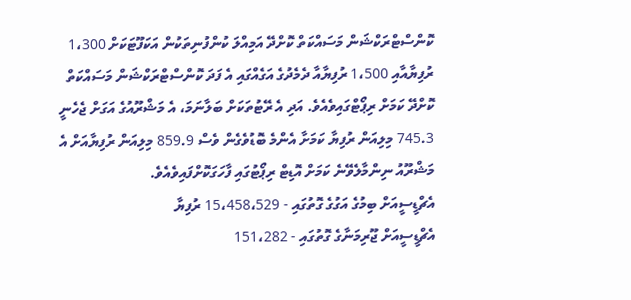ކޮންސްޓްރަކްޝަން މަސައްކަތް ކޮށްދޭ އަމިއްލަ ކުންފުނިތަކުން އަކަފޫޓަކަށް 1،300 ރުފިޔާއާއި 1،500 ރުފިޔާއާ ދެމެދުގެ އަގެއްގައި އެ ފަދަ ކޮންސްޓްރަކްޝަން މަސައްކަތް ކޮށްދޭ ކަމަށް ރިޕޯޓްގައިވެއެވެ. އަދި އެ ރޭޓުތަކަށް ބަލާނަމަ، އެ މަޝްރޫއުގެ އަގަށް ޖެހެނީ 745.3 މިލިއަން ރުފިޔާ ކަމަށާ އެންމެ ބޮޑުވެގެން ވެސް 859.9 މިލިއަން ރުފިޔާއަށް އެ މަޝްރޫއު ނިންމާލެވޭނެ ކަމަށް އޮޑިޓް ރިޕޯޓުގައި ފާހަގަކޮށްފައިވެއެވެ.
އެޗްޑީސީއަށް ބިމުގެ އަގުގެ ގޮތުގައި - 15،458،529 ރުފިޔާ
އެޗްޑީސީއަށް ޖޫރިމަނާގެ ގޮތުގައި - 151،282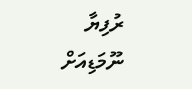ރުފިޔާ
ނޫމަޑިއަށް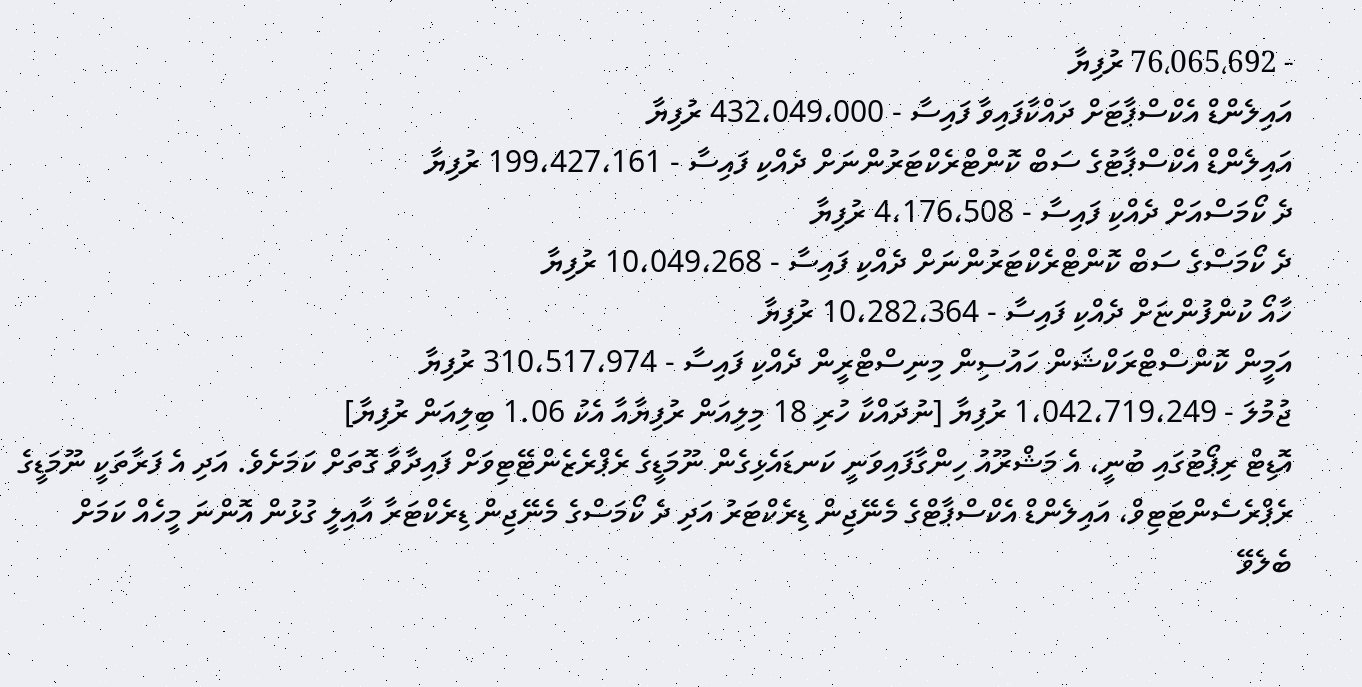- 76،065،692 ރުފިޔާ
އައިލެންޑް އެކްސްޕާޓަށް ދައްކާފައިވާ ފައިސާ - 432،049،000 ރުފިޔާ
އައިލެންޑް އެކްސްޕާޓުގެ ސަބް ކޮންޓްރެކްޓަރުންނަށް ދެއްކި ފައިސާ - 199،427،161 ރުފިޔާ
ދެ ކޯމަސްއަށް ދެއްކި ފައިސާ - 4،176،508 ރުފިޔާ
ދެ ކޯމަސްގެ ސަބް ކޮންޓްރެކްޓަރުންނަށް ދެއްކި ފައިސާ - 10،049،268 ރުފިޔާ
ހާއޯ ކުންފުންޏަށް ދެއްކި ފައިސާ - 10،282،364 ރުފިޔާ
އަމީން ކޮންސްޓްރަކްޝަން ހައުސިން މިނިސްޓްރީން ދެއްކި ފައިސާ - 310،517،974 ރުފިޔާ
ޖުމުލަ - 1،042،719،249 ރުފިޔާ [ނުދައްކާ ހުރި 18 މިލިއަން ރުފިޔާއާ އެކު 1.06 ބިލިއަން ރުފިޔާ]
އޮޑިޓް ރިޕޯޓުގައި ބުނީ، އެ މަޝްރޫއު ހިންގާފައިވަނީ ކަނޑައެޅިގެން ނޫމަޑީގެ ރެޕްރެޒެންޓޭޓިވަށް ފައިދާވާ ގޮތަށް ކަމަށެވެ. އަދި އެ ފަރާތަކީ ނޫމަޑީގެ ރެޕްރެސެންޓަޓިވް، އައިލެންޑް އެކްސްޕާޓްގެ މެނޭޖިން ޑިރެކްޓަރު އަދި ދެ ކޯމަސްގެ މެނޭޖިން ޑިރެކްޓަރާ އާއިލީ ގުޅުން އޮންނަ މީހެއް ކަމަށް ބެލެވޭ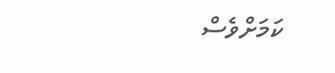ކަމަށްވެސް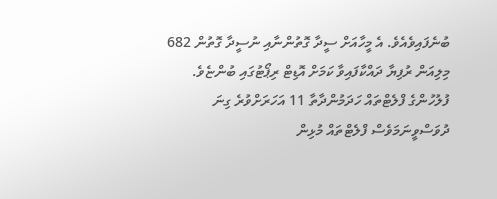ބުނެފައިވެއެވެ. އެ މީހާއަށް ސީދާ ގޮތުންނާއި ނުސީދާ ގޮތުން 682 މިލިއަން ރުފިޔާ ދައްކާފައިވާ ކަމަށް އޮޑިޓް ރިޕޯޓުގައި ބުންޏެވެ.
ފުލުހުންގެ ފްލެޓްތައް ހަދަމުންދާތާ 11 އަހަރަށްވުރެ ގިނަ ދުވަސްވީނަމަވެސް ފްލެޓްތައް މުޅިން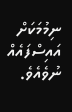ނިމުމަކަށް އައިސްފައެއް ނުވެއެވެ.